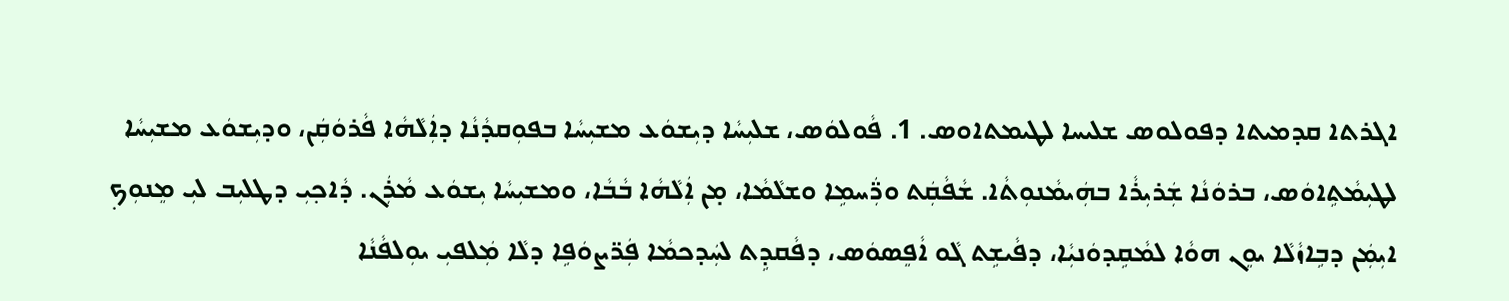ܐܓܪܬ‌ܐ ܩܕܡܝܬ‌ܐ ܕܦܘܠܘܣ ܫܠܝܚܐ ܠܛܝܡܬܐܘܣ. 1. ܦܵܘܠܘܿܣ، ܫܠܝܼܚܵܐ ܕܝܼܫܘܿܥ ܡܫܝܼܚܵܐ ܒܦܘܼܩܕܵܢܵܐ ܕܐܲܠܵܗܵܐ ܦܵܪܘܿܩܲܢ، ܘܕܝܼܫܘܿܥ ܡܫܝܼܚܵܐ ܠܛܝܼܡܵܬܹܐܘܿܣ، ܒܪܘܿܢܵܐ ܫܲܪܝܼܪܵܐ ܒܗܲܝܡܵܢܘܼܬܵ‌ܐ. ܫܵܦܵܩܲܬ ܘܪ̈ܲܚܡܹܐ ܘܫܠܵܡܵܐ، ܡ̣ܢ ܐܲܠܵܗܵܐ ܒܵܒܵܐ، ܘܡܫܝܼܚܵܐ ܝܼܫܘܿܥ ܡܵܪܲܢ. ܕܵܐܟ݂ܝܼ ܕܛܠܝܼܒ ܠܝܼ ܡܸܢܘܼܟ݂ ܐܝܼܡܲܢ ܕܒܹܐܙܵܠܵܐ ܝܘܸܢ ܗܘܵܐ ܠܡܵܩܹܕܘܿܢܝܼܵܐ، ܕܦܵܝܫܹܬ ܓܵܘ ܐܵܦܸܣܘܿܣ، ܕܦܵܩܕܹܬ ܠܚܲܕܟܡܵܐ ܦܲܪ̈ܨܘܿܦܹܐ ܕܠܵܐ ܡܲܠܦܝܼ ܝܘܼܠܦܵܢܵܐ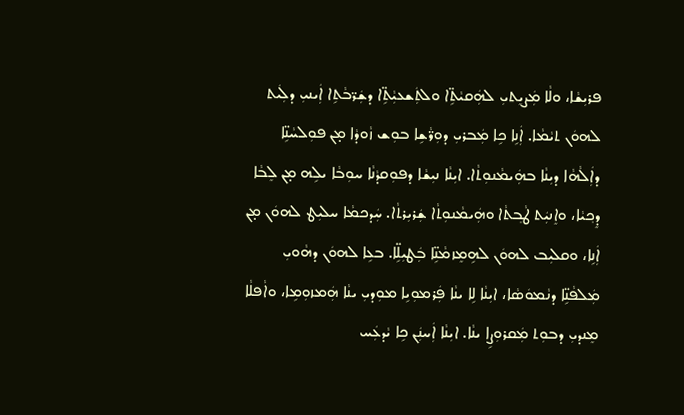ܦܪܝܼܫܵܐ، ܘܠܵܐ ܡܲܨܝܸܬ‌ܝܼ ܠܗܲܩܝܵܬܹ̈‌ܐ ܘܠܬܲܫܥܝܼܵܬܹ̈‌ܐ ܕܫܲܪ̈ܒܵܬܹ‌ܐ ܐܲܝܢܝܼ ܕܠܲܝܬ ܠܗܘܿܢ ܬܝܵܡܵܐ. ܐܲܢܹܐ ܟܹܐ ܡܲܒܪܝܼ ܕܘܼܪ̈ܵܫܹܐ ܒܘܼܫ ܙܵܘܕܵܐ ܡ̣ܢ ܦܘܼܠܚܵܢܹ̈ܐ ܕܐܲܠܵܗܵܐ ܕܝܼܢܵܐ ܒܗܲܝܡܵܢܘܼܬܵ‌ܐ. ܐܝܼܢܵܐ ܢܝܼܫܵܐ ܕܦܘܼܩܕܵܢܵܐ ܚܘܼܒܵܐ ܝܠܹܗ ܡ̣ܢ ܠܸܒܵܐ ܕܸܟ݂ܝܵܐ، ܘܐܸܢܝܲܬ ܛܵܒ݂ܬܵ‌ܐ ܘܗܲܝܡܵܢܘܼܬܵ‌ܐ ܫܲܪܝܼܪܬܵ‌ܐ. ܚܲܕܟܡܵܐ ܚܠܝܼܛ ܠܗܘܿܢ ܡ̣ܢ ܐܲܢܹܐ، ܘܩܠܝܼܒ ܠܗܘܿܢ ܠܗܹܡܸܙܡܵܢܹ̈ܐ ܒܲܛܝܼܠܹ̈ܐ. ܒܥܹܐ ܠܗܘܿܢ ܕܗܵܘܝܼ ܡܲܠܦܵܢܹ̈ܐ ܕܢܵܡܘܿܣܵܐ، ܐܝܼܢܵܐ ܠܹܐ ܝܢܵܐ ܦܲܪܡܘܼܝܹܐ ܡܘܼܕܝܼ ܝܢܵܐ ܗܲܡܙܘܼܡܹܐ، ܘܐܵܦܠܵܐ ܡܸܢܕܝܼ ܕܒܘܼܬ ܡܲܩܪܘܼܨܹܐ ܝܢܵܐ. ܐܝܼܢܵܐ ܐܲܚܢܲܢ ܟܹܐ ܝܵܕܥܲܚ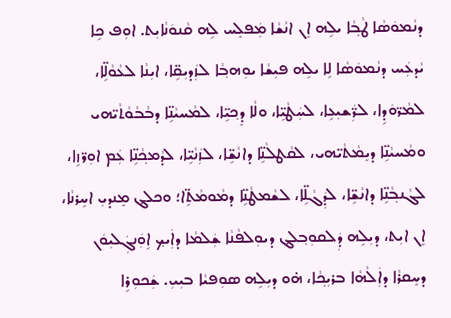ܕܢܵܡܘܿܣܵܐ ܛܵܒ݂ܵܐ ܝܠܹܗ ܐܸܢ ܐܢܵܫܵܐ ܡܲܦܠܸܚ ܠܹܗ ܩܵܢܘܿܢܵܐܝܼܬ. ܐܘܼܦ ܟܹܐ ܝܵܕܥܲܚ ܕܢܵܡܘܿܣܵܐ ܠܹܐ ܝܠܹܗ ܦܝܼܫܵܐ ܝܘܼܗܒ݂ܵܐ ܠܙܲܕܝܼܩܹ̈ܐ، ܐܝܼܢܵܐ ܠܥܵܘܵܠܹ̈ܐ، ܠܡܵܪ̈ܘܿܕܹܐ، ܠܪ̈ܲܫܝܼܥܹܐ، ܠܚܲܛܵܝܹ̈ܐ، ܘܠܵܐ ܕܸܟ݂ܝܹ̈ܐ، ܠܡܵܚܝܵܢܹ̈ܐ ܕܒܵܒܵܘܵܬܵܝ̈ܗ‌ܝ ܘܡܵܚܝܵܢܹ̈ܐ ܕܝܸܡܵܬܵܝ̈ܗ‌ܝ، ܠܩܵܛܠܵܢܹ̈ܐ ܕܐܢܵܫܹ̈ܐ، ܠܙܲܢܵܝܹ̈ܐ، ܠܕܵܡܟ݂ܵܢܹ̈ܐ ܥܲܡ ܐܘܼܪ̈ܙܹܐ، ܠܓܵܢܒ݂ܵܢܹ̈ܐ ܕܐܢܵܫܹ̈ܐ، ܠܕܲܓܵܠܹ̈ܐ، ܠܫܵܡܛܵܢܹ̈ܐ ܕܡܵܘܡܵܬܹ̈‌ܐ؛ ܘܟܠܔ ܡܸܢܕܝܼ ܐܚܹܪܢܵܐ، ܐܸܢ ܐܝܼܬ، ܕܝܼܠܹܗ ܕܲܠܩܘܼܒ݂ܠܔ ܕܝܘܼܠܦܵܢܵܐ ܫܲܠܡܵܐ ܕܐܲܝܟ݂ ܐܹܘܲܢܓܲܠܝܼܘܿܢ ܕܚܸܩܪܵܐ ܕܐܲܠܵܗܵܐ ܒܪܝܼܟ݂ܵܐ، ܗ̇ܘ ܕܝܼܠܹܗ ܣܘܼܦܝܵܐ ܒܝܼܝܼ. ܫܲܟܘܼܪܹܐ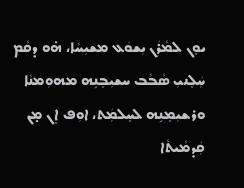ܝܘܸܢ ܠܡܵܪܲܢ ܝܼܫܘܿܥ ܡܫܝܼܚܵܐ، ܗ̇ܘ ܕܩܵܡ ܚܲܠܸܢܝܼ ܣܵܒܵܒ ܚܫܝܼܒܸܢܹܗ ܡܗܘܼܡܢܵܐ ܘܪܫܝܼܡܸܢܹܗ ܠܚܸܠܡܲܬ، ܐܘܼܦ ܐܸܢ ܡ̣ܢ ܩܲܕܡܵܝܬܵ‌ܐ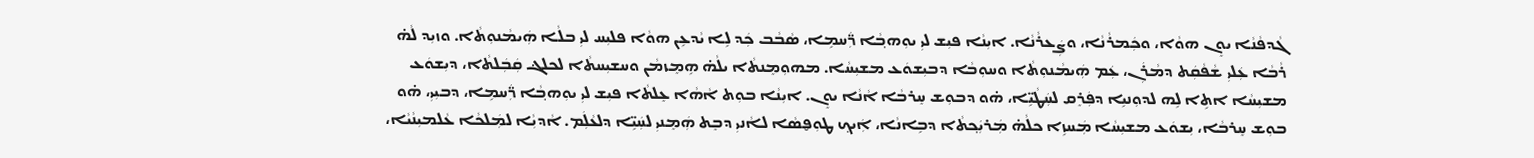ܓܵܕܦܵܢܵܐ ܝܘܸܢ ܗܘܵܐ، ܘܟܲܡܪܵܢܵܐ، ܘܨܲܥܪܵܢܵܐ. ܐܝܼܢܵܐ ܦܝܼܫ ܠܝܼ ܝܘܼܗܒ݂ܵܐ ܪ̈ܲܚܡܹܐ، ܣܵܒܵܒ ܟܲܕ ܠܹܐ ܝܵܕܥܹܢ ܗܘܵܐ ܦܠܝܼܚ ܠܝܼ ܒܠܵܐ ܗܲܝܡܵܢܘܼܬܵ‌ܐ. ܘܙܝܼܕ ܠܵܗ̇ ܪܵܒܵܐ ܥܲܠܝܼ ܫܵܦܵܩܲܬ ܕܡܵܪܲܢ، ܥܲܡ ܗܲܝܡܵܢܘܼܬܵ‌ܐ ܘܚܘܼܒܵܐ ܕܒܝܼܫܘܿܥ ܡܫܝܼܚܵܐ. ܡܗܘܼܡܸܢܬܵ‌ܐ ܝܠܵܗ̇ ܗܹܡܸܙܡܵܢ ܘܚܫܝܼܚܬܵ‌ܐ ܠܟܠܔ ܩܲܒܲܠܬܵ‌ܐ، ܕܝܼܫܘܿܥ ܡܫܝܼܚܵܐ ܐܬܹ‌ܐ ܠܹܗ ܠܕܘܼܢܝܹܐ ܕܦܲܪܸܩ ܠܚܲܛܵܝܹ̈ܐ، ܗ̇ܘ ܕܒܘܼܫ ܚܸܪܒܵܐ ܐܵܢܵܐ ܝܘܸܢ. ܐܝܼܢܵܐ ܒܘܼܬ ܐܵܗܵܐ ܥܸܠܬܵ‌ܐ ܦܝܼܫ ܠܝܼ ܝܘܼܗܒ݂ܵܐ ܪ̈ܲܚܡܹܐ، ܕܒܝܼܝܼ، ܗ̇ܘ ܒܘܼܫ ܚܸܪܒܵܐ، ܝܼܫܘܿܥ ܡܫܝܼܚܵܐ ܡܲܚܙܹܐ ܟܠܵܗ̇ ܡܲܪܝܲܟ݂ܬܵ‌ܐ ܕܒܹܐܢܵܐ، ܐܲܝܟ݂ ܛܘܼܦ̮ܣܵܐ ܠܐܵܢܝܼ ܕܒܸܬ ܗܲܡܸܢܝܼ ܠܚܲܝܹ̈ܐ ܕܠܥܵܠܲܡ. ܐܵܕܝܼܵܐ ܠܡܲܠܟܵܐ ܥܵܠܡܝܼܢܵܝܵܐ،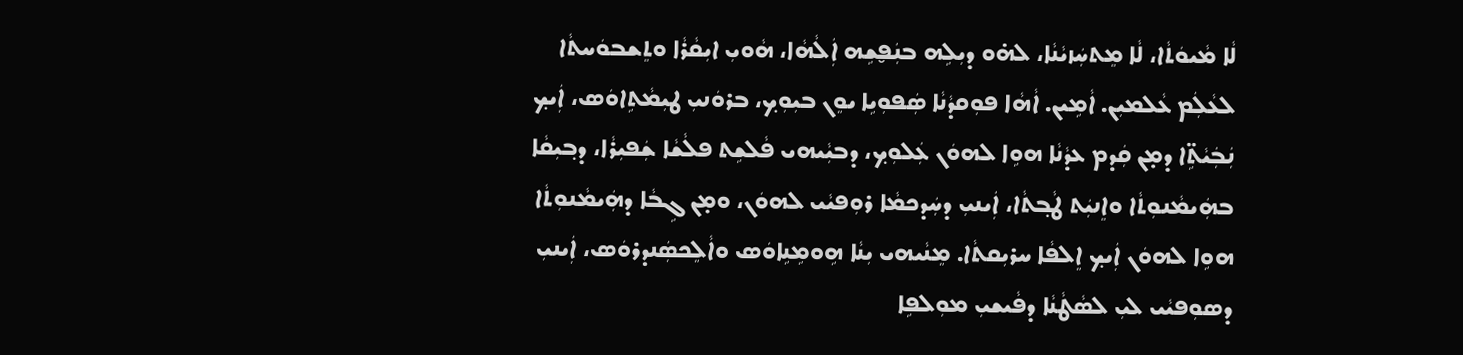ܠܵܐ ܡܵܝܘܿܬܵ‌ܐ، ܠܵܐ ܡܸܬܚܲܙܝܵܢܵܐ، ܠܗ̇ܘ ܕܝܼܠܹܗ ܒܢܲܦ̮ܫܹܗ ܐܲܠܵܗܵܐ، ܗܵܘܝܼ ܐܝܼܩܵܪܵܐ ܘܬܸܫܒܘܿܚܬܵ‌ܐ ܠܥܵܠܲܡ ܥܵܠܡܝܼܢ. ܐܵܡܹܝܢ. ܐܵܗܵܐ ܦܘܼܩܕܵܢܵܐ ܣܲܦܘܼܝܹܐ ܝܘܸܢ ܒܝܼܘܼܟ݂، ܒܪܘܿܢܝܼ ܛܝܼܡܵܬܹܐܘܿܣ، ܐܲܝܟ݂ ܢܲܒܲܝܵܬܹ̈‌ܐ ܕܡ̣ܢ ܩܲܕܡ ܥܕܵܢܵܐ ܗܘܹܐ ܠܗܘܿܢ ܥܲܠܘܼܟ݂، ܕܒܝܼܵܝܗ‌ܝ ܦܵܠܫܹܬ ܦܠܵܫܵܐ ܫܲܦܝܼܪܵܐ، ܕܒ݂ܝܼܩܵܐ ܒܗܲܝܡܵܢܘܼܬܵ‌ܐ ܘܐܸܢܝܲܬ ܛܵܒ݂ܬܵ‌ܐ، ܐܲܝܢܝܼ ܕܚܲܕܟܡܵܐ ܪܘܼܦܝܵܝ ܠܗܘܿܢ، ܘܡ̣ܢ ܓܹܒܵܐ ܕܗܲܝܡܵܢܘܼܬܵ‌ܐ ܗܘܹܐ ܠܗܘܿܢ ܐܲܝܟ݂ ܐܸܠܦܵܐ ܚܪܝܼܩܬܵ‌ܐ. ܡܸܢܵܝܗ‌ܝ ܝܼܢܵܐ ܗܹܘܡܹܢܹܐܘܿܣ ܘܐܵܠܸܟܣܲܢܕܪܘܿܣ، ܐܲܝܢܝܼ ܕܣܘܼܦܝܵܝ ܠܝܼ ܠܣܵܛܵܢܵܐ ܕܦܵܝܫܝܼ ܡܘܼܠܦܹܐ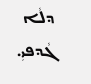ܕܠܵܐ ܓܵܕܦܝܼ.